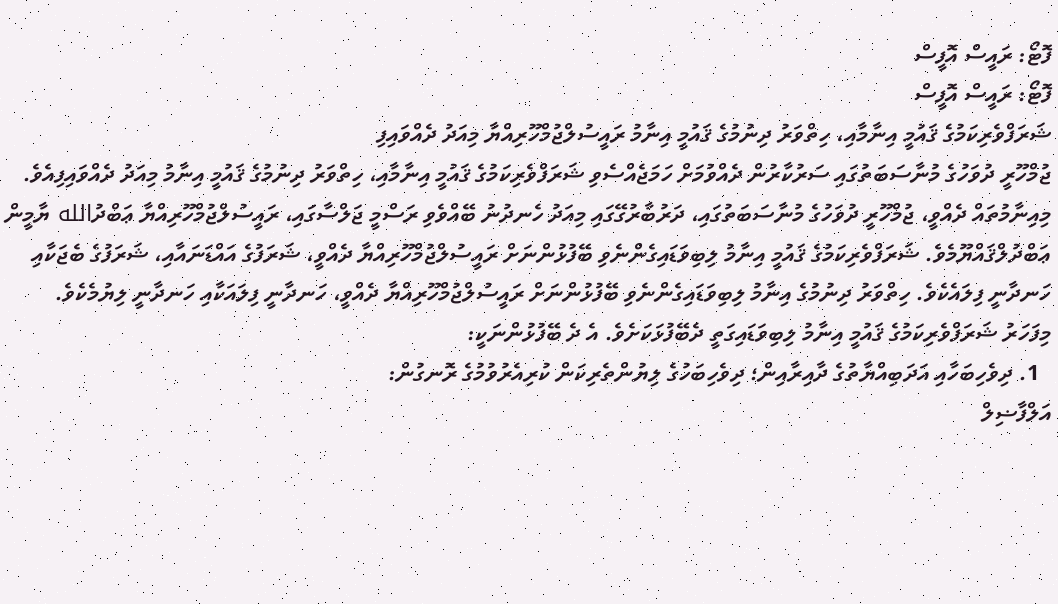ފޮޓޯ: ރައީސް އޮފީސް
ފޮޓޯ: ރައީސް އޮފީސް
ޝަރަފްވެރިކަމުގެ ޤައުމީ އިނާމާއި، ހިތްވަރު ދިނުމުގެ ޤައުމީ އިނާމު ރައީސުލްޖުމްހޫރިއްޔާ މިއަދު ދެއްވައިފި
ޖުމްހޫރީ ދުވަހުގެ މުނާސަބަތުގައި ސަރުކާރުން ދެއްވުމަށް ހަމަޖެއްސެވި ޝަރަފްވެރިކަމުގެ ޤައުމީ އިނާމާއި، ހިތްވަރު ދިނުމުގެ ޤައުމީ އިނާމު މިއަދު ދެއްވައިފިއެވެ.
މިއިނާމުތައް ދެއްވީ، ޖުމްހޫރީ ދުވަހުގެ މުނާސަބަތުގައި، ދަރުބާރުގޭގައި މިއަދު ހެނދުނު ބޭއްވެވި ރަސްމީ ޖަލްސާގައި، ރައީސުލްޖުމްހޫރިއްޔާ ޢަބްދުالله ޔާމީން ޢަބްދުލްޤައްޔޫމެވެ. ޝަރަފްވެރިކަމުގެ ޤައުމީ އިނާމު ލިބިވަޑައިގެންނެވި ބޭފުޅުންނަށް ރައީސުލްޖުމްހޫރިއްޔާ ދެއްވީ، ޝަރަފުގެ އައްޑަނައާއި، ޝަރަފުގެ ބެޖަކާއި ހަނދާނީ ފިލައެކެވެ. ހިތްވަރު ދިނުމުގެ އިނާމު ލިބިވަޑައިގެންނެވި ބޭފުޅުންނަށް ރައީސުލްޖުމްހޫރިއްޔާ ދެއްވީ، ހަނދާނީ ފިލައަކާއި ހަނދާނީ ލިޔުމެކެވެ.
މިފަހަރު ޝަރަފްވެރިކަމުގެ ޤައުމީ އިނާމު ލިބިވަޑައިގަތީ ދެބޭފުޅަކަށެވެ. އެ ދެ ބޭފުޅުންނަކީ:
  1. ދިވެހިބަހާއި އަދަބިއްޔާތުގެ ދާއިރާއިން؛ ދިވެހިބަހުގެ ލިޔުންތެރިކަން ކުރިއެރުވުމުގެ ރޮނގުން:
އަލްފާޟިލް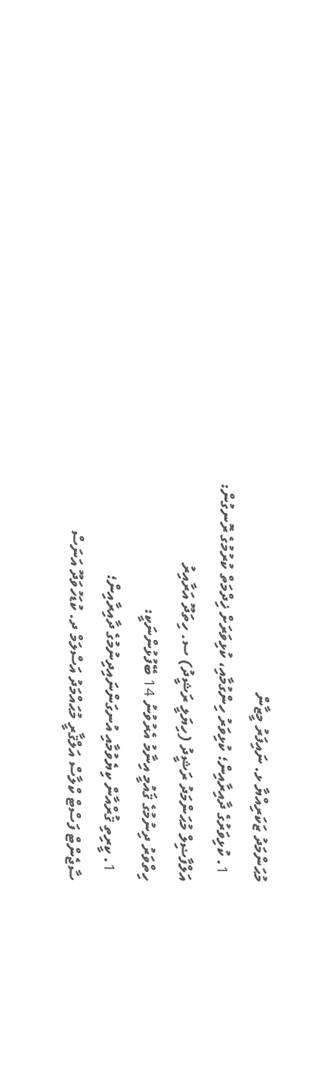މުޙަންމަދު ޒަކަރިއްޔާ ޅ. ނައިފަރު މީޒާން
  1. ކުޅިވަރުގެ ދާއިރާއިން؛ ކުޅިވަރު ހިންގުމާއި، ކުޅިވަރަށް ޚިދްމަތް ކުރުމުގެ ރޮނގުން:
އަލްފާޟިލް މުޙަންމަދު ރަޝީދު (ހިޔަލީ ރަޝީދު) ސ. ހިތަދޫ އަރާއިރު
ހިތްވަރު ދިނުމުގެ ޤައުމީ އިނާމު އެރުވުނު 14 ބޭފުޅުންނަކީ:
  1. ކީރިތި ޤުރްއާން ކިޔެވުމާއި އުނގަންނައިދިނުމުގެ ދާއިރާއިން؛
ސާޖެންޓް ފަސްޓް ކްލާސް އަލްޤާރީ މުޙައްމަދު އަސްލަމް ދ. ކުޑަހުވަދޫ އަނަސް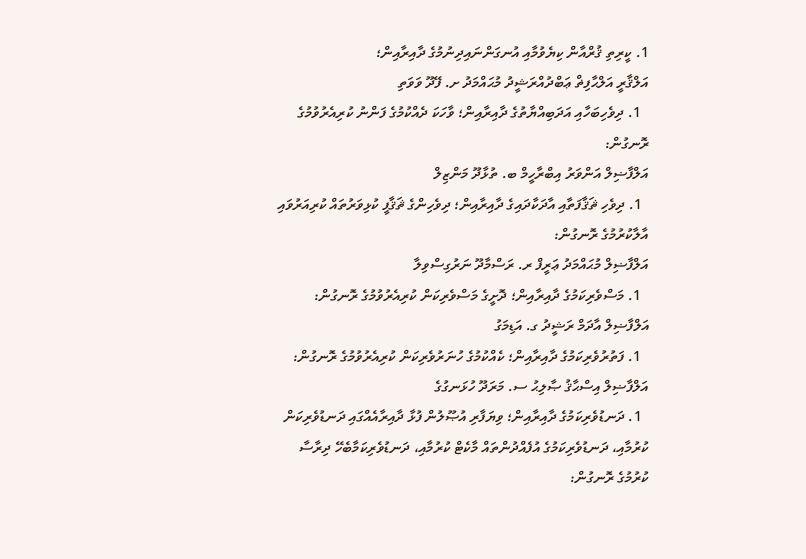1. ކީރިތި ޤުރްއާން ކިޔެވުމާއި އުނގަންނައިދިނުމުގެ ދާއިރާއިން؛
އަލްޤާރީ އަލްޙާފިޡް ޢަބްދުއްރަޝީދު މުޙައްމަދު ށ. ފޭދޫ ވަވަތި
  1. ދިވެހިބަހާއި އަދަބިއްޔާތުގެ ދާއިރާއިން؛ ވާހަކަ ދެއްކުމުގެ ފަންނު ކުރިއެރުވުމުގެ ރޮނގުން:
އަލްފާޟިލް އަންވަރު އިބްރާހީމް ބ. ތުޅާދޫ މަންޒިލް
  1. ދިވެހި ޘަޤާފަތާއި އާދަކާދައިގެ ދާއިރާއިން؛ ދިވެހިންގެ ޘަޤާފީ ކުޅިވަރުތައް ކުރިއަރުވައި އާލާކުރުމުގެ ރޮނގުން:
އަލްފާޟިލް މުޙައްމަދު ޢަރީފް ރ. ރަސްމާދޫ ނަރުގިސްވިލާ
  1. މަސްވެރިކަމުގެ ދާއިރާއިން؛ ދޮށީގެ މަސްވެރިކަން ކުރިއެރުވުމުގެ ރޮނގުން:
އަލްފާޟިލް އާދަމް ރަޝީދު ގ. އަޑިމަގު
  1. ފަތުރުވެރިކަމުގެ ދާއިރާއިން؛ ކެއްކުމުގެ ހުނަރުވެރިކަން ކުރިއެރުވުމުގެ ރޮނގުން:
އަލްފާޟިލް އިސްޙާޤު ޞާލިޙު ސ. މަރަދޫ ހުޅަނގުގެ
  1. ދަނޑުވެރިކަމުގެ ދާއިރާއިން؛ ވިޔަފާރި އުޞޫލުން ފުޅާ ދާއިރާއެއްގައި ދަނޑުވެރިކަން ކުރުމާއި، ދަނޑުވެރިކަމުގެ އުފެއްދުންތައް މާކެޓް ކުރުމާއި، ދަނޑުވެރިކަމާބެހޭ ދިރާސާ ކުރުމުގެ ރޮނގުން: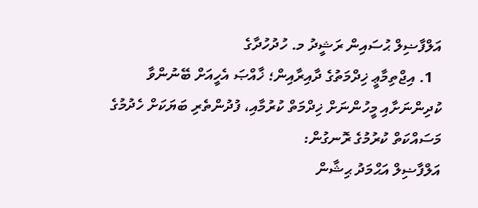އަލްފާޟިލް ޙުސައިން ރަޝީދު މ. ހުދުހުދާގެ
  1. އިޖްތިމާޢީ ޚިދްމަތުގެ ދާއިރާއިން؛ ޚާއްޞަ އެހީއަށް ބޭނުންވާ ކުދިންނަށާއި މީހުންނަށް ޚިދްމަތް ކުރުމާއި، ފުދުންތެރި ބަޔަކަށް ހެދުމުގެ މަސައްކަތް ކުރުމުގެ ރޮނގުން:
އަލްފާޟިލް އަޙްމަދު ޙިޝާން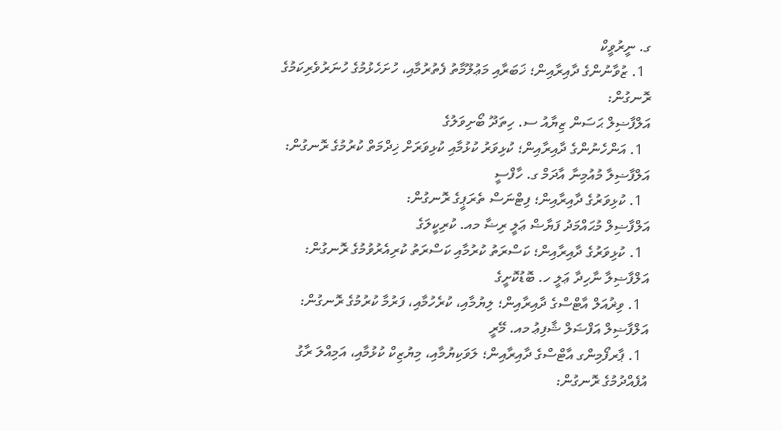ގ. ނީރުވީކް
  1. ޒުވާނުންގެ ދާއިރާއިން؛ ޚަބަރާއި މަޢުލޫމާތު ފެތުރުމާއި، ހުށަހެޅުމުގެ ހުނަރުވެރިކަމުގެ ރޮނގުން:
އަލްފާޟިލް ޙަސަން ޒިޔާއު ސ. ހިތަދޫ ބޯށިވަލުގެ
  1. އަންހެނުންގެ ދާއިރާއިން؛ ކުޅިވަރު ކުޅުމާއި ކުޅިވަރަށް ޚިދްމަތް ކުރުމުގެ ރޮނގުން:
އަލްފާޟިލާ މުއުމިނާ އާދަމް ގ. ހާފްސީ
  1. ކުޅިވަރުގެ ދާއިރާއިން؛ ފިޓްނަސް ތެރަޕީގެ ރޮނގުން:
އަލްފާޟިލް މުޙައްމަދު ފަޔާޟް ޢަލީ ރިޟާ މއ. ކުރިކީލަގެ
  1. ކުޅިވަރުގެ ދާއިރާއިން؛ ކަސްރަތު ކުރުމާއި ކަސްރަތު ކުރިއެރުވުމުގެ ރޮނގުން:
އަލްފާޟިލާ ނާހިދާ ޢަލީ ހ. ބޮޑުކޮށީގެ
  1. ވިޜުއަލް އާޓްސްގެ ދާއިރާއިން؛ ލިޔުމާއި، ކުރެހުމާއި، ފަރުމާ ކުރުމުގެ ރޮނގުން:
އަލްފާޟިލް އަފްޟަލް ޝާފިޢު މއ. މޭރީ
  1. ޕާރފޯމިންގ އާޓްސްގެ ދާއިރާއިން؛ ލަވަކިޔުމާއި، މިޔުޒިކް ކުޅުމާއި، އަމިއްލަ ރާގު އުފެއްދުމުގެ ރޮނގުން: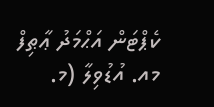ކެޕްޓަން އަޙްމަދު ޢާޠިފް މއ. އުޑުވިލާ (މ.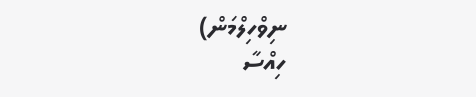ނިވްހިލްމަން)
ހިއްސާ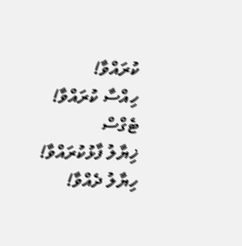ކުރައްވާ!
ހިއްސާ ކުރައްވާ!
ޓެގްސް
ޚިޔާލު ފާޅުކުރައްވާ!
ހިޔާލު ދެއްވާ!